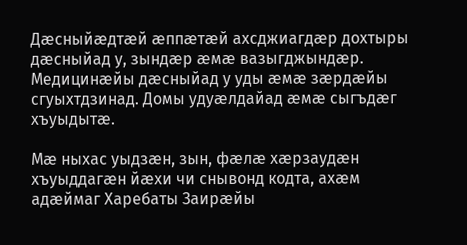Дæсныйæдтæй æппæтæй ахсджиагдæр дохтыры дæсныйад у, зындæр æмæ вазыгджындæр. Медицинæйы дæсныйад у уды æмæ зæрдæйы сгуыхтдзинад. Домы удуæлдайад æмæ сыгъдæг хъуыдытæ.

Мæ ныхас уыдзæн, зын, фæлæ хæрзаудæн хъуыддагæн йæхи чи снывонд кодта, ахæм адæймаг Харебаты Заирæйы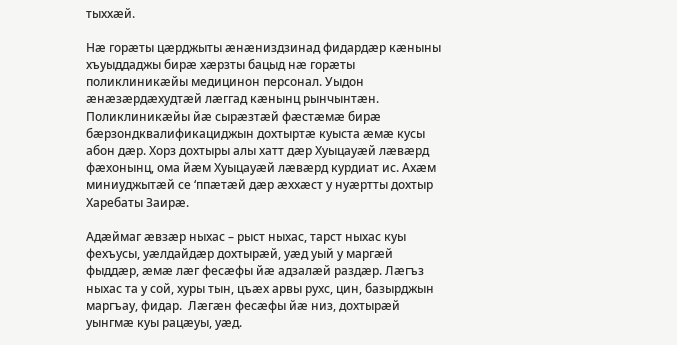тыххæй.

Нæ горæты цæрджыты æнæниздзинад фидардæр кæныны хъуыддаджы бирæ хæрзты бацыд нæ горæты поликлиникæйы медицинон персонал. Уыдон æнæзæрдæхудтæй лæггад кæнынц рынчынтæн. Поликлиникæйы йæ сырæзтæй фæстæмæ бирæ бæрзондквалификациджын дохтыртæ куыста æмæ кусы абон дæр. Хорз дохтыры алы хатт дæр Хуыцауæй лæвæрд фæхонынц, ома йæм Хуыцауæй лæвæрд курдиат ис. Ахæм миниуджытæй се ‘ппæтæй дæр æххæст у нуæртты дохтыр Харебаты Заирæ.

Адæймаг æвзæр ныхас – рыст ныхас, тарст ныхас куы фехъусы, уæлдайдæр дохтырæй, уæд уый у маргæй фыддæр, æмæ лæг фесæфы йæ адзалæй раздæр. Лæгъз ныхас та у сой, хуры тын, цъæх арвы рухс, цин, базырджын маргъау, фидар.  Лæгæн фесæфы йæ низ, дохтырæй уынгмæ куы рацæуы, уæд.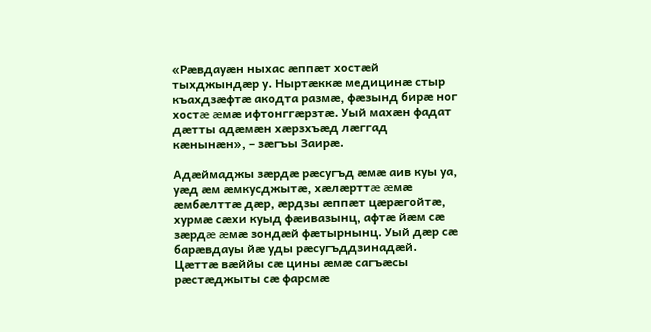«Рæвдауæн ныхас æппæт хостæй тыхджындæр у. Ныртæккæ медицинæ стыр къахдзæфтæ акодта размæ, фæзынд бирæ ног хостæ æмæ ифтонггæрзтæ. Уый махæн фадат дæтты адæмæн хæрзхъæд лæггад кæнынæн», – зæгъы Заирæ.

Адæймаджы зæрдæ рæсугъд æмæ аив куы уа, уæд æм æмкусджытæ, хæлæрттæ æмæ æмбæлттæ дæр, æрдзы æппæт цæрæгойтæ, хурмæ сæхи куыд фæивазынц, афтæ йæм сæ зæрдæ æмæ зондæй фæтырнынц. Уый дæр сæ барæвдауы йæ уды рæсугъддзинадæй. Цæттæ вæййы сæ цины æмæ сагъæсы рæстæджыты сæ фарсмæ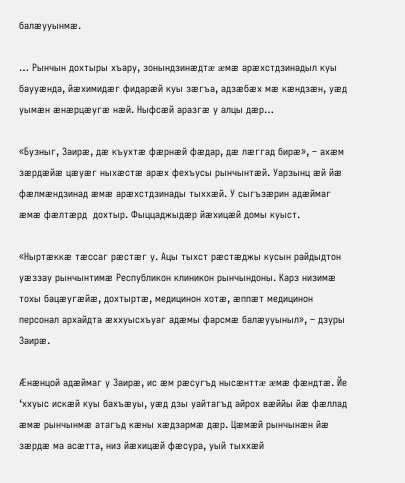балæууынмæ.

… Рынчын дохтыры хъару, зонындзинæдтæ æмæ арæхстдзинадыл куы баууæнда, йæхимидæг фидарæй куы зæгъа, адзæбæх мæ кæндзæн, уæд уымæн æнæрцæугæ нæй. Ныфсæй аразгæ у алцы дæр…

«Бузныг, Заирæ, дæ къухтæ фæрнæй фæдар, дæ лæггад бирæ», – ахæм зæрдæйæ цæуæг ныхæстæ арæх фехъусы рынчынтæй. Уарзынц æй йæ фæлмæндзинад æмæ арæхстдзинады тыххæй. У сыгъзæрин адæймаг æмæ фæлтæрд  дохтыр. Фыццаджыдæр йæхицæй домы куыст.

«Ныртæккæ тæссаг рæстæг у. Ацы тыхст рæстæджы кусын райдыдтон уæззау рынчынтимæ Республикон клиникон рынчындоны. Карз низимæ тохы бацæугæйæ, дохтыртæ, медицинон хотæ, æппæт медицинон персонал архайдта æххуысхъуаг адæмы фарсмæ балæууыныл», – дзуры Заирæ.

Æнæнцой адæймаг у Заирæ, ис æм рæсугъд нысæнттæ æмæ фæндтæ. Йе ‘ххуыс искæй куы бахъæуы, уæд дзы уайтагъд айрох вæййы йæ фæллад æмæ рынчынмæ атагъд кæны хæдзармæ дæр. Цæмæй рынчынæн йæ зæрдæ ма асæтта, низ йæхицæй фæсура, уый тыххæй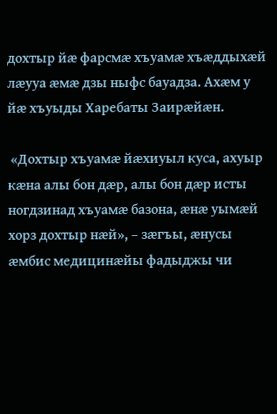дохтыр йæ фарсмæ хъуамæ хъæддыхæй лæууа æмæ дзы ныфс бауадза. Ахæм у йæ хъуыды Харебаты Заирæйæн.

 «Дохтыр хъуамæ йæхиуыл куса, ахуыр кæна алы бон дæр, алы бон дæр исты ногдзинад хъуамæ базона, æнæ уымæй хорз дохтыр нæй», – зæгъы, æнусы æмбис медицинæйы фадыджы чи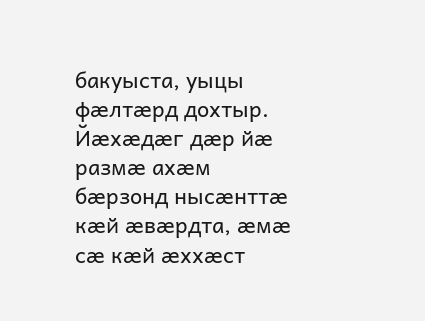бакуыста, уыцы фæлтæрд дохтыр. Йæхæдæг дæр йæ размæ ахæм бæрзонд нысæнттæ кæй æвæрдта, æмæ сæ кæй æххæст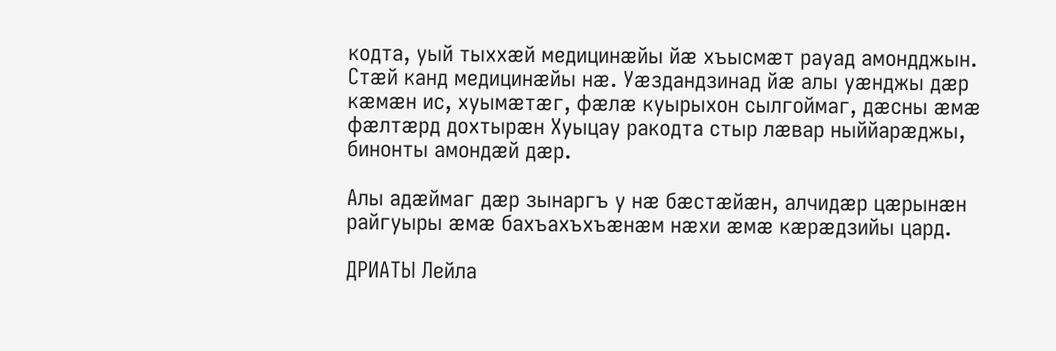кодта, уый тыххæй медицинæйы йæ хъысмæт рауад амондджын. Стæй канд медицинæйы нæ. Уæздандзинад йæ алы уæнджы дæр кæмæн ис, хуымæтæг, фæлæ куырыхон сылгоймаг, дæсны æмæ фæлтæрд дохтырæн Хуыцау ракодта стыр лæвар ныййарæджы, бинонты амондæй дæр.

Алы адæймаг дæр зынаргъ у нæ бæстæйæн, алчидæр цæрынæн райгуыры æмæ бахъахъхъæнæм нæхи æмæ кæрæдзийы цард.

ДРИАТЫ Лейла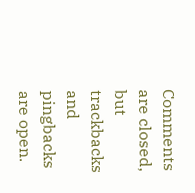Comments are closed, but trackbacks and pingbacks are open.